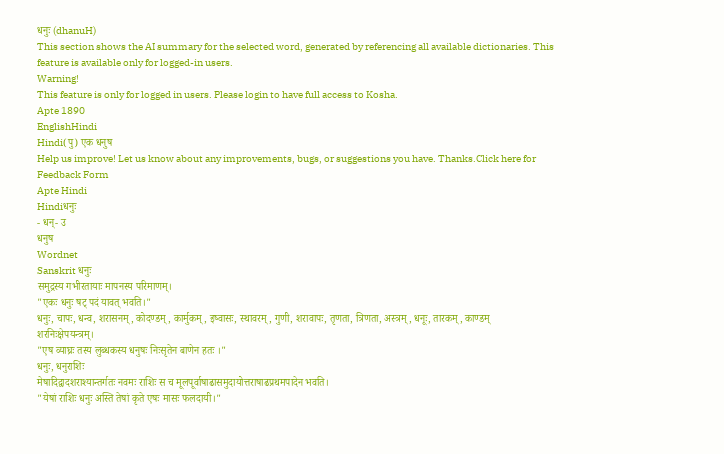धनुः (dhanuH)
This section shows the AI summary for the selected word, generated by referencing all available dictionaries. This feature is available only for logged-in users.
Warning!
This feature is only for logged in users. Please login to have full access to Kosha.
Apte 1890
EnglishHindi
Hindi(पु) एक धनुष
Help us improve! Let us know about any improvements, bugs, or suggestions you have. Thanks.Click here for Feedback Form
Apte Hindi
Hindiधनुः
- धन्- उ
धनुष
Wordnet
Sanskrit धनुः
समुद्रस्य गभीरतायाः मापनस्य परिमाणम्।
"एकः धनुः षट् पदं यावत् भवति।"
धनुः, चापः, धन्व, शरासनम्, कोदण्डम्, कार्मुकम्, इष्वासः, स्थावरम्, गुणी, शरावापः, तृणता, त्रिणता, अस्त्रम्, धनूः, तारकम्, काण्डम्
शरनिःक्षेपयन्त्रम्।
"एष व्याघ्रः तस्य लुब्धकस्य धनुषः निःसृतेन बाणेन हतः ।"
धनुः, धनुराशिः
मेषादिद्वादशराश्यान्तर्गतः नवमः राशिः स च मूलपूर्वाषाढासमुदायोत्तराषाढप्रथमपादेन भवति।
"येषां राशिः धनुः अस्ति तेषां कृते एषः मासः फलदायी।"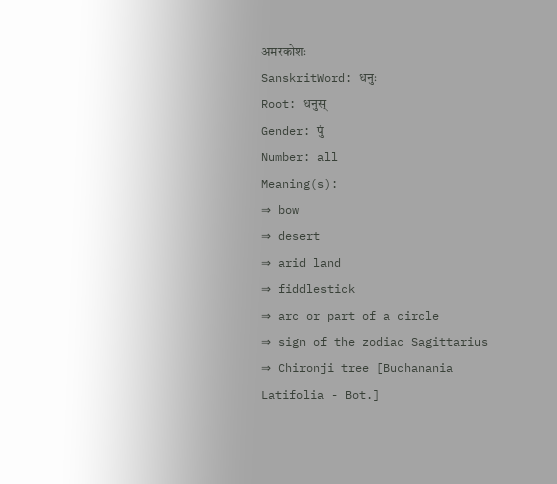अमरकोशः
SanskritWord: धनुः
Root: धनुस्
Gender: पुं
Number: all
Meaning(s):
⇒ bow
⇒ desert
⇒ arid land
⇒ fiddlestick
⇒ arc or part of a circle
⇒ sign of the zodiac Sagittarius
⇒ Chironji tree [Buchanania Latifolia - Bot.]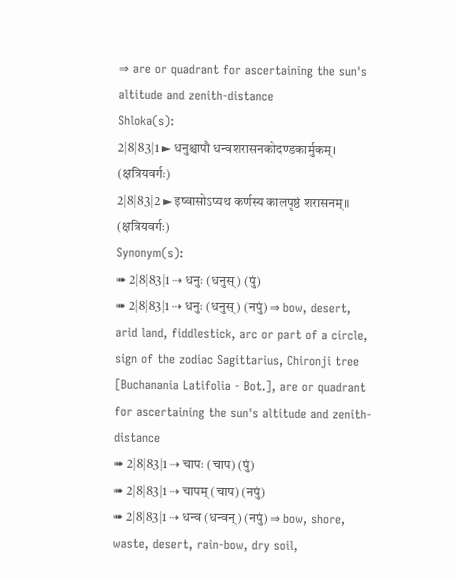⇒ are or quadrant for ascertaining the sun's altitude and zenith-distance
Shloka(s):
2|8|83|1 ► धनुश्चापौ धन्वशरासनकोदण्डकार्मुकम्। (क्षत्रियवर्गः)
2|8|83|2 ► इष्वासोऽप्यथ कर्णस्य कालपृष्ठं शरासनम्॥ (क्षत्रियवर्गः)
Synonym(s):
➠ 2|8|83|1 ⇢ धनुः (धनुस्) (पुं)
➠ 2|8|83|1 ⇢ धनुः (धनुस्) (नपुं) ⇒ bow, desert, arid land, fiddlestick, arc or part of a circle, sign of the zodiac Sagittarius, Chironji tree [Buchanania Latifolia - Bot.], are or quadrant for ascertaining the sun's altitude and zenith-distance
➠ 2|8|83|1 ⇢ चापः (चाप) (पुं)
➠ 2|8|83|1 ⇢ चापम् (चाप) (नपुं)
➠ 2|8|83|1 ⇢ धन्व (धन्वन्) (नपुं) ⇒ bow, shore, waste, desert, rain-bow, dry soil,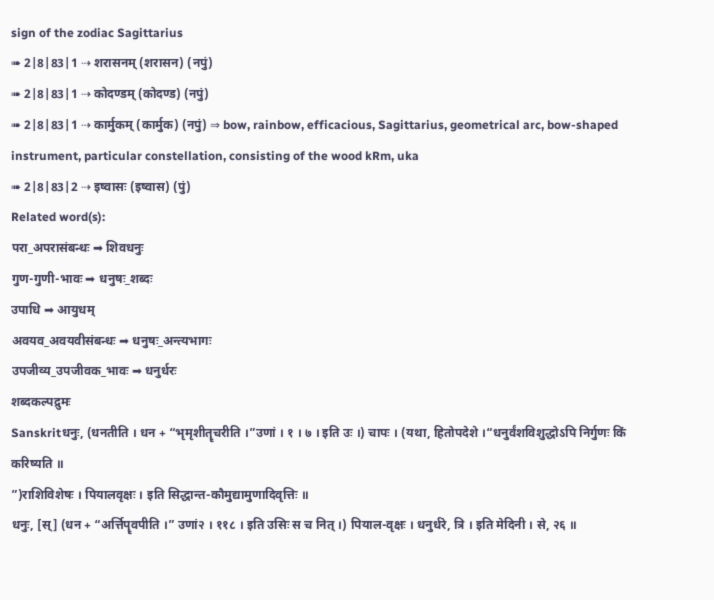sign of the zodiac Sagittarius
➠ 2|8|83|1 ⇢ शरासनम् (शरासन) (नपुं)
➠ 2|8|83|1 ⇢ कोदण्डम् (कोदण्ड) (नपुं)
➠ 2|8|83|1 ⇢ कार्मुकम् (कार्मुक) (नपुं) ⇒ bow, rainbow, efficacious, Sagittarius, geometrical arc, bow-shaped instrument, particular constellation, consisting of the wood kRm, uka
➠ 2|8|83|2 ⇢ इष्वासः (इष्वास) (पुं)
Related word(s):
परा_अपरासंबन्धः ➡ शिवधनुः
गुण-गुणी-भावः ➡ धनुषः_शब्दः
उपाधि ➡ आयुधम्
अवयव_अवयवीसंबन्धः ➡ धनुषः_अन्त्यभागः
उपजीव्य_उपजीवक_भावः ➡ धनुर्धरः
शब्दकल्पद्रुमः
Sanskritधनुः, (धनतीति । धन + “भृमृशीतॄचरीति ।”उणां । १ । ७ । इति उः ।) चापः । (यथा, हितोपदेशे ।“धनुर्वंशविशुद्धोऽपि निर्गुणः किं करिष्यति ॥
”)राशिविशेषः । पियालवृक्षः । इति सिद्धान्त-कौमुद्यामुणादिवृत्तिः ॥
धनुः, [स्] (धन + “अर्त्तिपॄवपीति ।” उणां२ । ११८ । इति उसिः स च नित् ।) पियाल-वृक्षः । धनुर्धरे, त्रि । इति मेदिनी । से, २६ ॥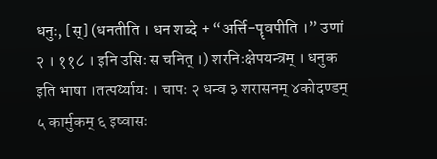धनुः, [स्] (धनतीति । धन शब्दे + “अर्त्ति-पॄवपीति ।” उणां २ । ११८ । इनि उसिः स चनित् ।) शरनिःक्षेपयन्त्रम् । धनुक इति भाषा ।तत्पर्य्यायः । चापः २ धन्व ३ शरासनम् ४कोदण्डम् ५ कार्मुकम् ६ इष्वासः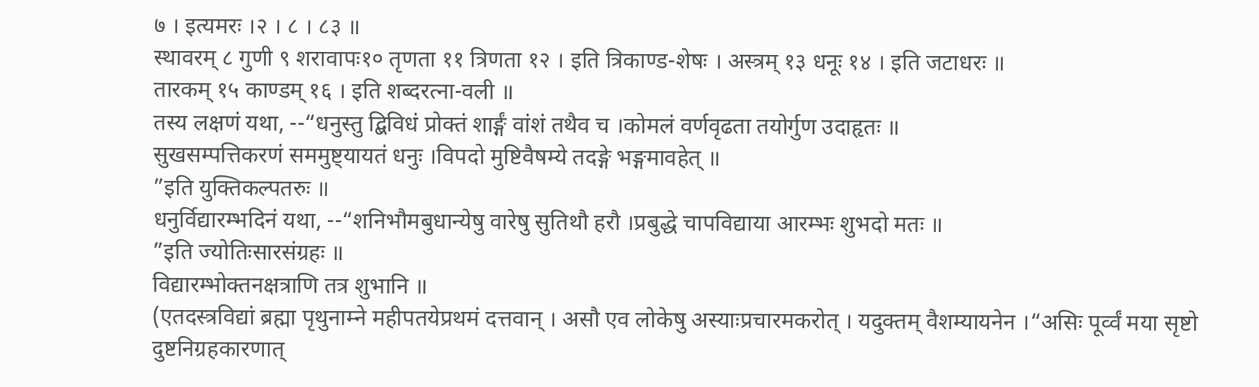७ । इत्यमरः ।२ । ८ । ८३ ॥
स्थावरम् ८ गुणी ९ शरावापः१० तृणता ११ त्रिणता १२ । इति त्रिकाण्ड-शेषः । अस्त्रम् १३ धनूः १४ । इति जटाधरः ॥
तारकम् १५ काण्डम् १६ । इति शब्दरत्ना-वली ॥
तस्य लक्षणं यथा, --“धनुस्तु द्बिविधं प्रोक्तं शार्ङ्गं वांशं तथैव च ।कोमलं वर्णवृढता तयोर्गुण उदाहृतः ॥
सुखसम्पत्तिकरणं सममुष्ट्यायतं धनुः ।विपदो मुष्टिवैषम्ये तदङ्गे भङ्गमावहेत् ॥
”इति युक्तिकल्पतरुः ॥
धनुर्विद्यारम्भदिनं यथा, --“शनिभौमबुधान्येषु वारेषु सुतिथौ हरौ ।प्रबुद्धे चापविद्याया आरम्भः शुभदो मतः ॥
”इति ज्योतिःसारसंग्रहः ॥
विद्यारम्भोक्तनक्षत्राणि तत्र शुभानि ॥
(एतदस्त्रविद्यां ब्रह्मा पृथुनाम्ने महीपतयेप्रथमं दत्तवान् । असौ एव लोकेषु अस्याःप्रचारमकरोत् । यदुक्तम् वैशम्यायनेन ।“असिः पूर्व्वं मया सृष्टो दुष्टनिग्रहकारणात्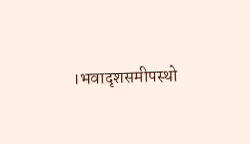।भवादृशसमीपस्थो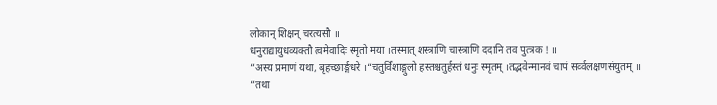लोकान् शिक्षन् चरत्यसौ ॥
धनुराद्यायुधव्यक्तौ त्वमेवादिः स्मृतो मया ।तस्मात् शस्त्राणि चास्त्राणि ददानि तव पुत्त्रक ! ॥
”अस्य प्रमाणं यथा, बृहच्छार्ङ्गधरे ।“चतुर्विंशाङ्गुलो हस्तश्चतुर्हस्तं धनुः स्मृतम् ।तद्भवेन्मानवं चापं सर्व्वलक्षणसंयुतम् ॥
”तथा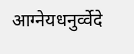आग्नेयधनुर्व्वेदे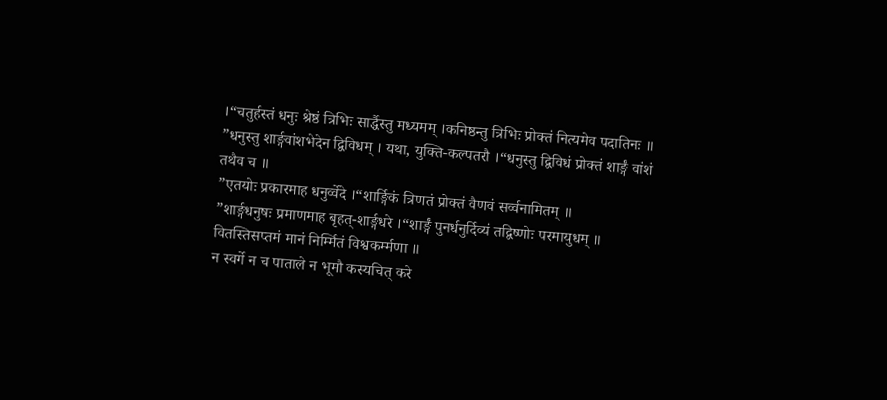।“चतुर्हस्तं धनुः श्रेष्ठं त्रिभिः सार्द्धैस्तु मध्यमम् ।कनिष्ठन्तु त्रिभिः प्रोक्तं नित्यमेव पदातिनः ॥
”धनुस्तु शार्ङ्गवांशभेदेन द्विविधम् । यथा, युक्ति-कल्पतरौ ।“धनुस्तु द्विविधं प्रोक्तं शार्ङ्गं वांशं तथैव च ॥
”एतयोः प्रकारमाह धनुर्व्वेदे ।“शार्ङ्गिकं त्रिणतं प्रोक्तं वैणवं सर्व्वनामितम् ॥
”शार्ङ्गधनुषः प्रमाणमाह बृहत्-शार्ङ्गधरे ।“शार्ङ्गं पुनर्धनुर्दिव्यं तद्विष्णोः परमायुधम् ॥
वितस्तिसप्तमं मानं निर्म्मितं विश्वकर्म्मणा ॥
न स्वर्गे न च पाताले न भूमौ कस्यचित् करे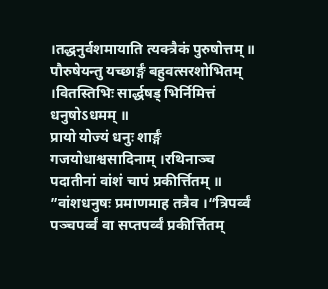।तद्धनुर्वशमायाति त्यक्त्रैकं पुरुषोत्तम् ॥
पौरुषेयन्तु यच्छार्ङ्गं बहुवत्सरशोभितम् ।वितस्तिभिः सार्द्धषड् भिर्निमित्तं धनुषोऽधमम् ॥
प्रायो योज्यं धनुः शार्ङ्गं गजयोधाश्वसादिनाम् ।रथिनाञ्च पदातीनां वांशं चापं प्रकीर्त्तितम् ॥
”वांशधनुषः प्रमाणमाह तत्रैव ।“त्रिपर्व्वं पञ्चपर्व्वं वा सप्तपर्व्वं प्रकीर्त्तितम्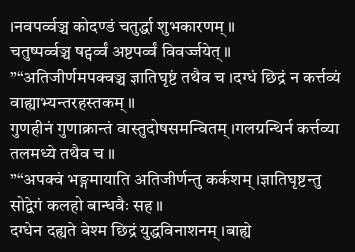।नवपर्व्वञ्च कोदण्डं चतुर्द्धा शुभकारणम् ॥
चतुष्पर्व्वञ्च षट्पर्व्वं अष्टपर्व्वं विवर्ज्जयेत् ॥
”“अतिजीर्णमपक्वञ्च ज्ञातिघृष्टं तथैव च ।दग्धं छिद्रं न कर्त्तव्यं वाह्याभ्यन्तरहस्तकम् ॥
गुणहीनं गुणाक्रान्तं वास्तुदोषसमन्वितम् ।गलग्रन्थिर्न कर्त्तव्या तलमध्ये तथैव च ॥
”“अपक्वं भङ्गमायाति अतिजीर्णन्तु कर्कशम् ।ज्ञातिघृष्टन्तु सोद्वेगं कलहो बान्धवैः सह ॥
दग्धेन दह्यते वेश्म छिद्रं युद्धविनाशनम् ।बाह्ये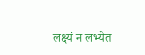लक्ष्यं न लभ्येत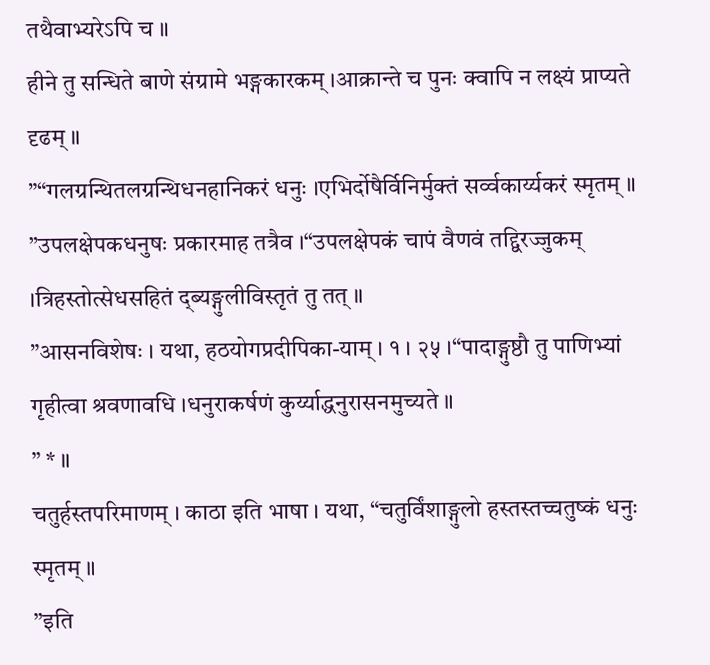तथैवाभ्यरेऽपि च ॥
हीने तु सन्धिते बाणे संग्रामे भङ्गकारकम् ।आक्रान्ते च पुनः क्वापि न लक्ष्यं प्राप्यते दृढम् ॥
”“गलग्रन्थितलग्रन्थिधनहानिकरं धनुः ।एभिर्दोषैर्विनिर्मुक्तं सर्व्वकार्य्यकरं स्मृतम् ॥
”उपलक्षेपकधनुषः प्रकारमाह तत्रैव ।“उपलक्षेपकं चापं वैणवं तद्द्विरज्जुकम् ।त्रिहस्तोत्सेधसहितं द्ब्यङ्गुलीविस्तृतं तु तत् ॥
”आसनविशेषः । यथा, हठयोगप्रदीपिका-याम् । १ । २५ ।“पादाङ्गुष्ठौ तु पाणिभ्यां गृहीत्वा श्रवणावधि ।धनुराकर्षणं कुर्य्याद्धनुरासनमुच्यते ॥
” * ॥
चतुर्हस्तपरिमाणम् । काठा इति भाषा । यथा, “चतुर्विंशाङ्गुलो हस्तस्तच्चतुष्कं धनुः स्मृतम् ॥
”इति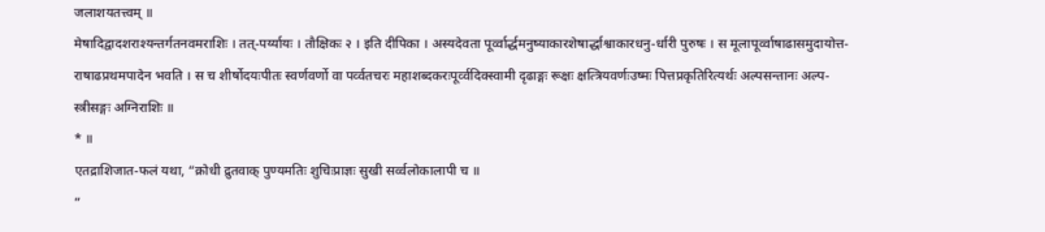जलाशयतत्त्वम् ॥
मेषादिद्वादशराश्यन्तर्गतनवमराशिः । तत्-पर्य्यायः । तौक्षिकः २ । इति दीपिका । अस्यदेवता पूर्व्वार्द्धमनुष्याकारशेषार्द्धाश्वाकारधनु-र्धारी पुरुषः । स मूलापूर्व्वाषाढासमुदायोत्त-राषाढप्रथमपादेन भवति । स च शीर्षोदयःपीतः स्वर्णवर्णो वा पर्व्वतचरः महाशब्दकरःपूर्व्वदिक्स्वामी दृढाङ्गः रूक्षः क्षत्त्रियवर्णःउष्मः पित्तप्रकृतिरित्यर्थः अल्पसन्तानः अल्प-स्त्रीसङ्गः अग्निराशिः ॥
* ॥
एतद्राशिजात-फलं यथा, “क्रोधी द्रुतवाक् पुण्यमतिः शुचिःप्राज्ञः सुखी सर्व्वलोकालापी च ॥
”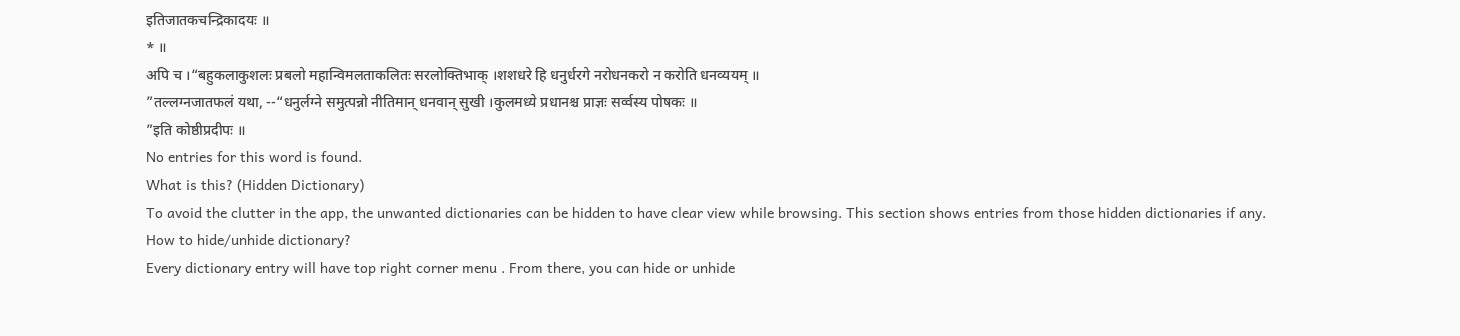इतिजातकचन्द्रिकादयः ॥
* ॥
अपि च ।“बहुकलाकुशलः प्रबलो महान्विमलताकलितः सरलोक्तिभाक् ।शशधरे हि धनुर्धरगे नरोधनकरो न करोति धनव्ययम् ॥
”तल्लग्नजातफलं यथा, --“धनुर्लग्ने समुत्पन्नो नीतिमान् धनवान् सुखी ।कुलमध्ये प्रधानश्च प्राज्ञः सर्व्वस्य पोषकः ॥
”इति कोष्ठीप्रदीपः ॥
No entries for this word is found.
What is this? (Hidden Dictionary)
To avoid the clutter in the app, the unwanted dictionaries can be hidden to have clear view while browsing. This section shows entries from those hidden dictionaries if any.
How to hide/unhide dictionary?
Every dictionary entry will have top right corner menu . From there, you can hide or unhide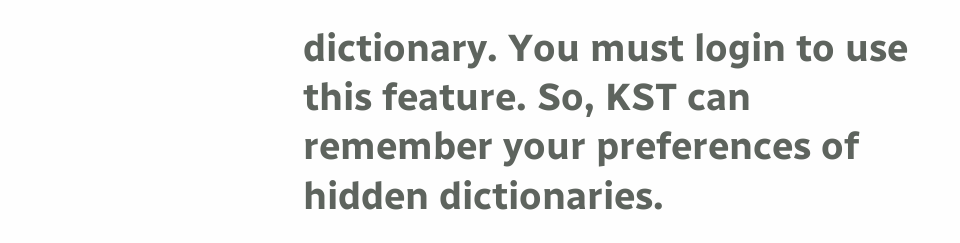dictionary. You must login to use this feature. So, KST can remember your preferences of hidden dictionaries.